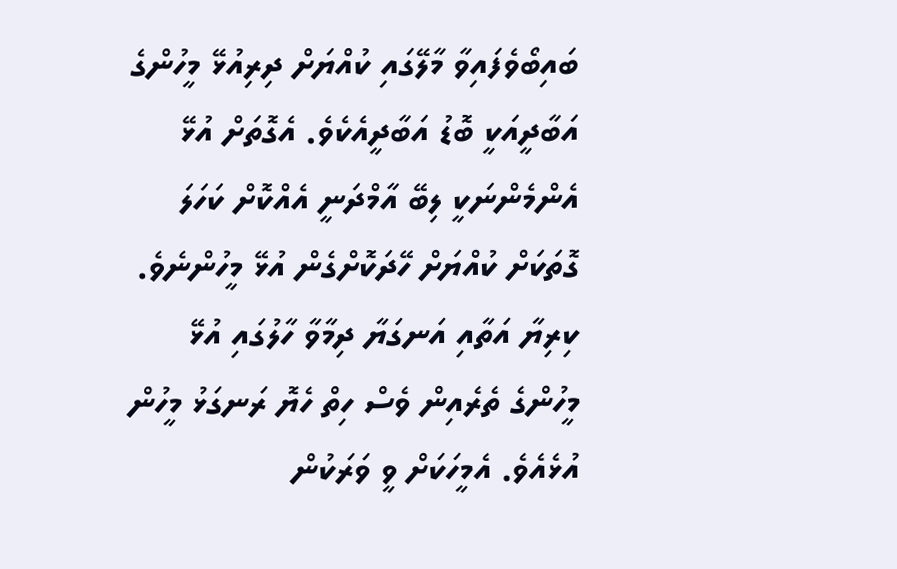ބައިބޯވެފައިވާ މާލޭގައި ކުއްޔަށް ދިރިއުޅޭ މީހުންގެ އަބާދީއަކީ ބޮޑު އަބާދީއެކެވެ. އެގޮތަށް އުޅޭ އެންމެންނަކީ ލިބޭ އާމްދަނީ އެއްކޮށް ކަހަލަ ގޮތަކަށް ކުއްޔަށް ހޭދަކޮށްގެން އުޅޭ މީހުންނެވެ. ކިރިޔާ އަތާއި އަނގަޔާ ދިމާވާ ހާލުގައި އުޅޭ މީހުންގެ ތެރެއިން ވެސް ހިތް ހެޔޮ ރަނގަޅު މީހުން އުޅެއެވެ. އެމީހަކަށް ވީ ވަރަކުން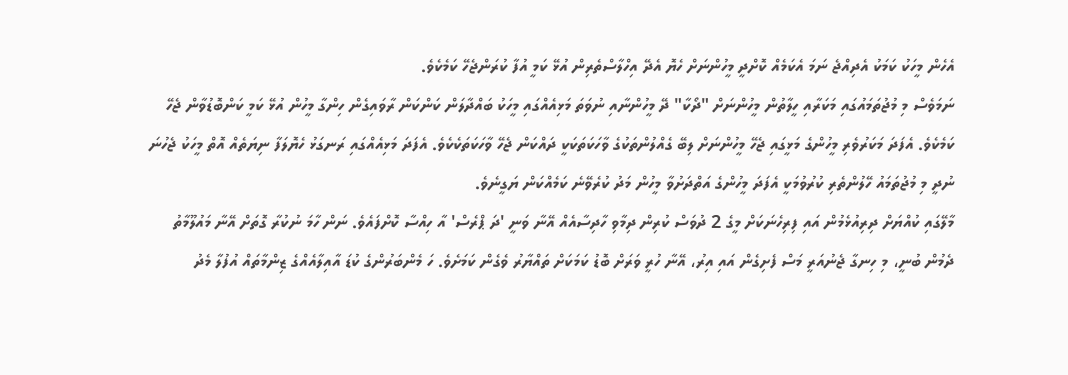އެހެން މީހަކު ކަމަކު އެދިއްޖެ ނަމަ އެކަމެއް ކޮށްދީ މީހުންނަށް ހެޔޮ އެދޭ އިހްލާސްތެރިން އުޅޭ ކަމީ އުފާ ކުރަންޖެހޭ ކަމެކެވެ.
ނަމަވެސް މި މުޖުތަމައުގައި މަކަރާއި ހީލާތުން މީހުންނަށް "ދޯކާ" ދޭ މީހުންނާއި ނުވަތަ މަޅިއެއްގައި މީހަކު ބައްދާލަން ކަންކަން ރާވައިގެން ހިންގާ މީހުން އުޅޭ ކަމީ ކަންބޮޑުވާން ޖެހޭ ކަމެކެވެ. އެފަދަ މަކަރުވެރި މީހުންގެ މަޅީގައި ޖެހޭ މީހުންނަށް ލިބޭ ގެއްލުންތަކުގެ ވާހަކަތަކަކީ ދައްކަން ޖެހޭ ވާހަކަތަކެކެވެ. އެފަދަ މަޅިއެއްގައި ރަނގަޅު ހެޔޮލަފާ ނިޔަތެއް އޮތް މީހަކު ޖެހުނަ ނުދީ މި މުޖުތަމައު ހޭލުންތެރި ކުރުވުމަކީ އެފަދަ މީހުންގެ އަތްދަށުވާ މީހުން މަދު ކުރެވޭނެ ކަމެއްކަން ޔަގީނެވެ.
މާލޭގައި ކުއްޔަށް ދިރިއުޅެމުން އައި ފިރިހެނަކަށް މީގެ 2 ދުވަސް ކުރިން ދިމާވި ހާދިސާއެއް އޭނާ ވަނީ 'ދަ ޕްރެސް' އާ ހިއްސާ ކޮށްފައެވެ. ނަން ހާމަ ނުކުރާ ގޮތަށް އޭނާ މައުލޫމާތު ދެމުން ބުނީ، މި ހިނގާ ޖެނުއަރީ މަސް ފެށިގެން އައި އިރު، އޭނާ ހުރީ ވަރަށް ބޮޑު ކަމަކަށް ތައްޔާރު ވެގެން ކަމަށެވެ. ހަ މެންބަރުންގެ ކުޑަ އާއިލާއެއްގެ ޒިންމާތައް އުފުލާ މެދު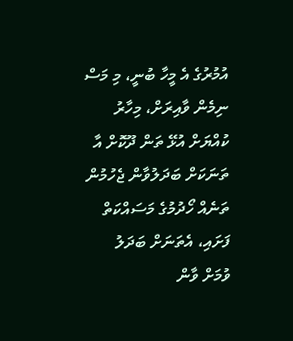އުމުރުގެ އެ މީހާ ބުނީ، މި މަސް ނިމެން ވާއިރަށް، މިހާރު ކުއްޔަށް އުޅޭ ތަން ދޫކޮށް އާ ތަނަކަށް ބަދަލުވާން ޖެހުމުން ތަނެއް ހޯދުމުގެ މަސައްކަތް ފަށައި، އެތަނަށް ބަދަލު ވުމަށް ވާން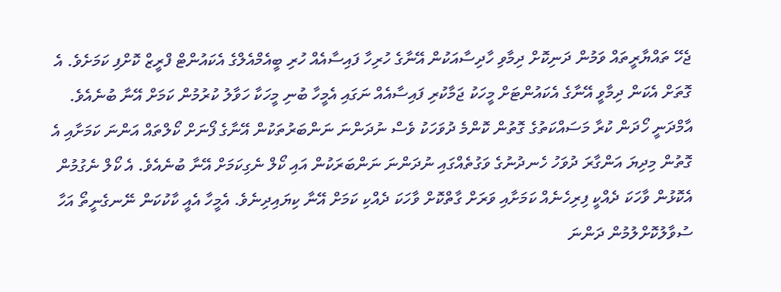ޖެހޭ ތައްޔާރީތައް ވަމުން ދަނިކޮށް ދިމާވި ހާދިސާއަކުން އޭނާގެ ހުރިހާ ފައިސާއެއް ހުރި ބީއެމްއެލްގެ އެކައުންޓް ފްރީޒް ކޮށްފި ކަމަށެވެ. އެ ގޮތަށް އެކަން ދިމާވީ އޭނާގެ އެކައުންޓަށް މީހަކު ޖަމާކުރި ފައިސާއެއް ނަގައި އެމީހާ ބުނި މީހަކާ ހަވާލު ކުރުމުން ކަމަށް އޭނާ ބުނެއެވެ.
އާމްދަނީ ހޯދަން ކުރާ މަސައްކަތުގެ ގޮތުން ކޮންމެ ދުވަހަކު ވެސް ނުދަންނަ ނަންބަރުތަކުން އޭނާގެ ފޯނަށް ކޯލްތައް އަންނަ ކަމަށާއި އެ ގޮތުން މިދިޔަ އަންގާރަ ދުވަހު ހެނދުނުގެ ވަގުތެއްގައި ނުދަންނަ ނަންބަރަކުން އައި ކޯލް ނެގިކަމަށް އޭނާ ބުނެއެވެ. އެ ކޯލް ނެގުމުން އެކޮޅުން ވާހަކަ ދެއްކީ ފިރިހެނެއް ކަމަށާއި ވަރަށް ގާތްކޮށް ވާހަކަ ދެއްކި ކަމަށް އޭނާ ކިޔައިދިނެވެ. އެމީހާ އެއީ ކާކުކަން ނޭނގެނީތޯ އަހާ ސުވާލުކޮށްލުމުން ދަންނަ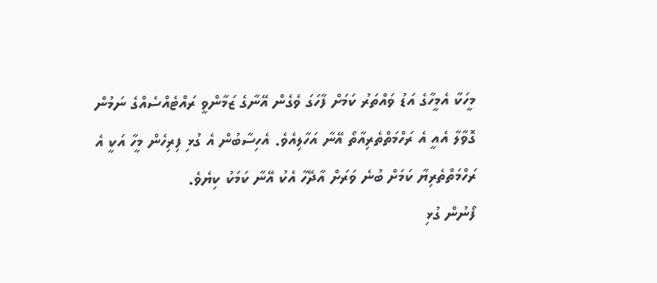މީހަކާ އެމީހާގެ އަޑު ވައްތަރު ކަމަށް ފާހަގަ ވެގެން އޭނާގެ ޒަމާންވީ ރައްޓެއްސެއްގެ ނަމުން ގޮވާލާ އެއީ އެ ރަހްމަތްތެރިއާތޯ އޭނާ އަހާލިއެވެ. އެހިސާބުން އެ ގުޅި ފިރިހެން މީހާ އަކީ އެ ރަހްމަތްތެރިޔާ ކަމަށް ބުނެ ވަރަށް އާދޭހާ އެކު އޭނާ ކަމަކު ކިޔެވެ.
ފޯނުން ގުޅި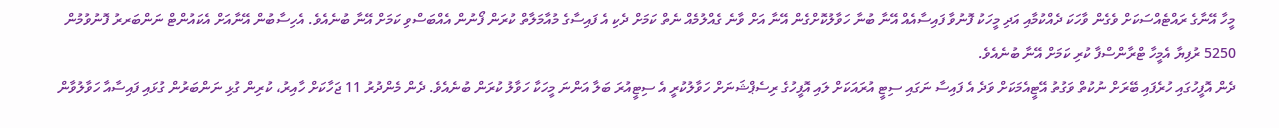މީހާ އޭނާގެ ރައްޓެއްސަކަށް ވެގެން ވާހަކަ ދެއްކުމާއި އަދި މީހަކު ފޮނުވާ ފައިސާއެއް އޭނާ ބުނާ ހަވާލުކޮށްގެން އޭނާ އަށް ވާނެ ގެއްލުމެއް ނެތް ކަމަށް ދެކި އެ ފައިސާގެ މުއާމަލާތް ކުރަން ފޯނުން އެއްބަސްވި ކަމަށް އޭނާ ބުނެއެވެ. އެހިސާބުން އޭނާއަށް އެކައުންޓް ނަންބަރރު ފޮނުވުމުން 5250 ރުފިޔާ އެމީހާ ޓްރާންސްފާ ކުރި ކަމަށް އޭނާ ބުނެއެވެ.
ދެން އޮފީހުގައި ހުރެފައި ބޭރަށް ނުކުތް ވަގުތު އޭޓީއެމަކަށް ވަދެ އެ ފައިސާ ނަގައި ސިޓީ އުރައަކަށް ލައި އޮފީހުގެ ރިސެޕްޝަނަށް ހަވާލުކުރީ އެ ސިޓީއުރަ ބަލާ އަންނަ މީހަކާ ހަވާލު ކުރަން ބުނެއެވެ. ދެން މެންދުރު 11 ޖަހާކަށް ހާއިރު، ކުރިން ގުޅި ނަންބަރުން ގުޅައި ފައިސާއާ ހަވާލުވާން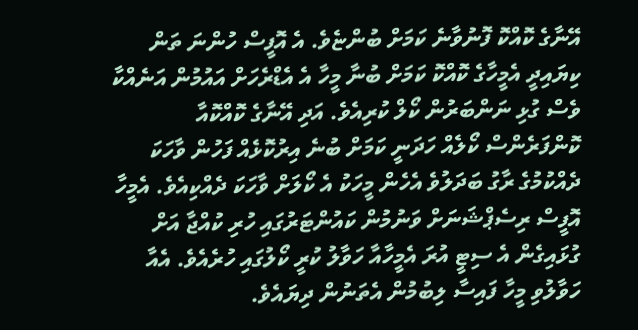އޭނާގެ ކޮއްކޮ ފޮނުވާނެ ކަމަށް ބުންޏެވެ. އެ އޮފީސް ހުންނަ ތަން ކިޔައިދީ އެމީހާގެ ކޮއްކޮ ކަމަށް ބުނާ މީހާ އެ އެޑްރެހަށް އައުމުން އަނެއްކާ ވެސް ގުޅި ނަންބަރުން ކޯލް ކުރިއެވެ. އަދި އޭނާގެ ކޮއްކޮއާ ކޮންފަރެންސް ކޯލެއް ހަދަނީ ކަމަށް ބުނެ އިރުކޮޅެއް ފަހުން ވާހަކަ ދެއްކުމުގެ ރާގު ބަދަލުވެ އެހެން މީހަކު އެ ކޯލަށް ވާހަކަ ދެއްކިއެވެ. އެމީހާ އޮފީސް ރިސެޕްޝަނަށް ވަނުމުން ކައުންޓަރުގައި ހުރި ކުއްޖާ އަށް ގުޅައިގެން އެ ސިޓީ އުރަ އެމީހާއާ ހަވާލު ކުރީ ކޯލުގައި ހުރެއެވެ. އެއާ ހަވާލުވި މީހާ ފައިސާ ލިބުމުން އެތަނުން ދިޔައެވެ.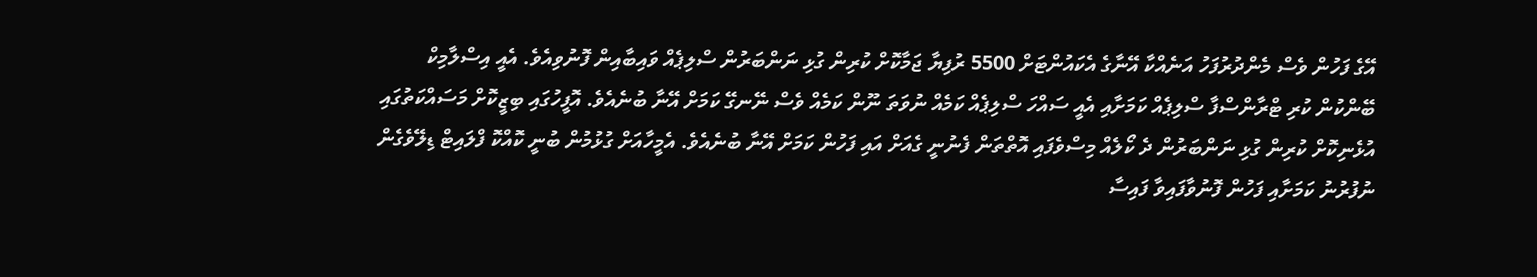އޭގެ ފަހުން ވެސް މެންދުރުފަހު އަނެއްކާ އޭނާގެ އެކައުންޓަށް 5500 ރުފިޔާ ޖަމާކޮށް ކުރިން ގުޅި ނަންބަރުން ސްލިޕެއް ވައިބާއިން ފޮނުވިއެވެ. އެއީ އިސްލާމިކް ބޭންކުން ކުރި ޓްރާންސްފާ ސްލިޕެއް ކަމަށާއި އެއީ ސައްހަ ސްލިޕެއް ކަމެއް ނުވަތަ ނޫން ކަމެއް ވެސް ނޭނގޭ ކަމަށް އޭނާ ބުނެއެވެ. އޮފީހުގައި ބިޒީކޮށް މަސައްކަތުގައި އުޅެނިކޮށް ކުރިން ގުޅި ނަންބަރުން ދެ ކޯލެއް މިސްވެފައި އޮތްތަން ފެނުނީ ގެއަށް އައި ފަހުން ކަމަށް އޭނާ ބުނެއެވެ. އެމީހާއަށް ގުޅުމުން ބުނީ ކޮއްކޮ ފްލައިޓް ޑިލޭވެގެން ނުފުރުނު ކަމަށާއި ފަހުން ފޮނުވާފައިވާ ފައިސާ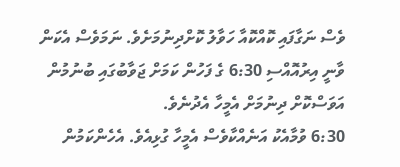ވެސް ނަގާފައި ކޮއްކޮއާ ހަވާލު ކޮށްދިނުމަށެވެ. ނަމަވެސް އެކަން ވާނީ އިރުއޮއްސި 6:30 ގެ ފަހުން ކަމަށް ޖަވާބުގައި ބުނުމުން އަވަސްކޮށް ދިނުމަށް އެމީހާ އެދުނެވެ.
6:30 ވުމާއެކު އަނެއްކާވެސް އެމީހާ ގުޅިއެވެ. އެހެންކަމުން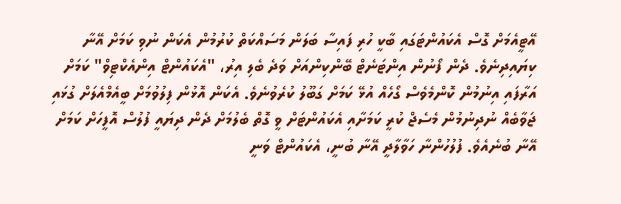އޭޓީއެމަށް ގޮސް އެކައުންޓަގައި ބާކީ ހުރި ފައިސާ ބަލަން މަސައްކަތް ކުރުމުން އެކަން ނުވި ކަމަށް އޭނާ ކިޔައިދިނެވެ. ދެން ފޯނުން އިންޓަނެޓް ބޭންކިންއަށް ވަދެ ބެލި އިރު، "އެކައުންޓް އިންއެކްޓިވް" ކަމަށް އަރާފައި އިނުމުން ކޮންމެވެސް ގޯހެއް އުޅޭ ކަމަށް ގަބޫލު ކުރެވުނެވެ. އެކަން އޮޅުން ފިލުވުމަށް ބީއެމްއެލަށް ގުޅައި ޖަވާބެއް ނުދިނުމުން މެސެޖް ކުރީ ކަމަށާއި އެކައުންޓަށް ވީ ގޮތް ބެލުމަށް ދެން ދިޔައީ ފުލުސް އޮފީހަށް ކަމަށް އޭނާ ބުނެއެވެ. ފުލުހުންނާ ހަވާލާދީ އޭނާ ބުނީ، އެކައުންޓް ވަނީ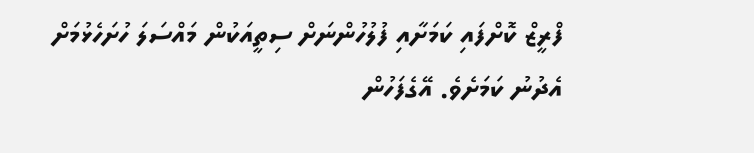ފްރީޒް ކޮށްފައި ކަމަށާއި ފުލުހުންނަށް ސިތީއަކުން މައްސަލަ ހުށަހެޅުމަށް އެދުނު ކަމަށެވެ. އޭގެފަހުން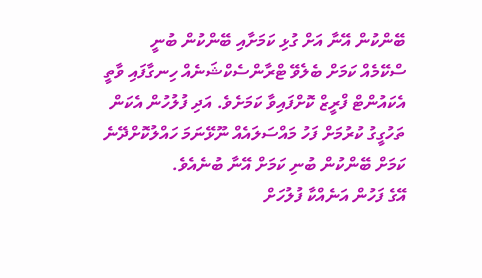ބޭންކުން އޭނާ އަށް ގުޅި ކަމަށާއި ބޭންކުން ބުނީ ސްކޭމެއް ކަމަށް ބެލެވޭ ޓްރާންސެކްޝަނެއް ހިނގާފައި ވާތީ އެކައުންޓް ފްރީޒް ކޮށްފައިވާ ކަމަށެވެ. އަދި ފުލުހުން އެކަން ތަހުގީގު ކުރުމަށް ފަހު މައްސަލައެއް ނޫޅޭނަމަ ހައްލުކޮށްދޭނެ ކަމަށް ބޭންކުން ބުނި ކަމަށް އޭނާ ބުނެއެވެ.
އޭގެ ފަހުން އަނެއްކާ ފުލުހަށް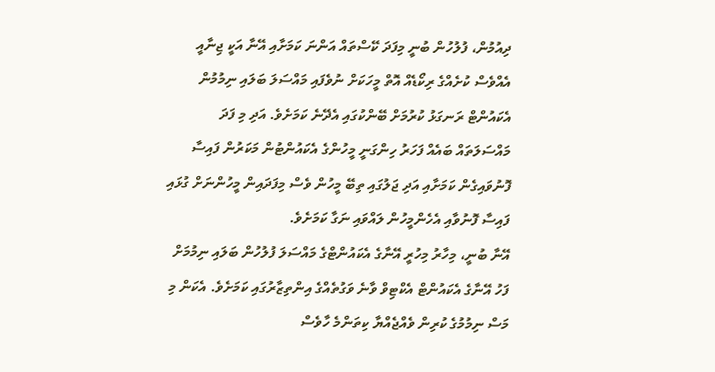ދިއުމުން، ފުލުހުން ބުނީ މިފަދަ ކޭސްތައް އަންނަ ކަމަށާއި އޭނާ އަކީ ޖިނާއީ އެއްވެސް ކުށެއްގެ ރިކޯޑެއް އޮތް މީހަކަށް ނުވެފައި މައްސަލަ ބަލައި ނިމުމުން އެކައުންޓް ރަނގަޅު ކުރުމަށް ބޭންކުގައި އެދޭނެ ކަމަށެވެ. އަދި މި ފަދަ މައްސަލަތައް ބައެއް ފަހަރު ހިންގަނީ މީހުންގެ އެކައުންޓުން މަކަރުން ފައިސާ ފޮނުވައިގެން ކަމަށާއި އަދި ޖަލުގައި ތިބޭ މީހުން ވެސް މިފަދައިން މީހުންނަށް ގުޅައި ފައިސާ ފޮނުވާއި އެހެންމީހުން ލައްވައި ނަގާ ކަމަށެވެ.
އޭނާ ބުނީ، މިހާރު މިހުރީ އޭނާގެ އެކައުންޓްގެ މައްސަލަ ފުލުހުން ބަލައި ނިމުމަށް ފަހު އޭނާގެ އެކައުންޓް އެކްޓިވް ވާނެ ވަގުތެއްގެ އިންތިޒާރުގައި ކަމަށެވެ. އެކަން މި މަސް ނިމުމުގެ ކުރިން ވެއްޖެއްޔާ ކިތަންމެ ހާވެސް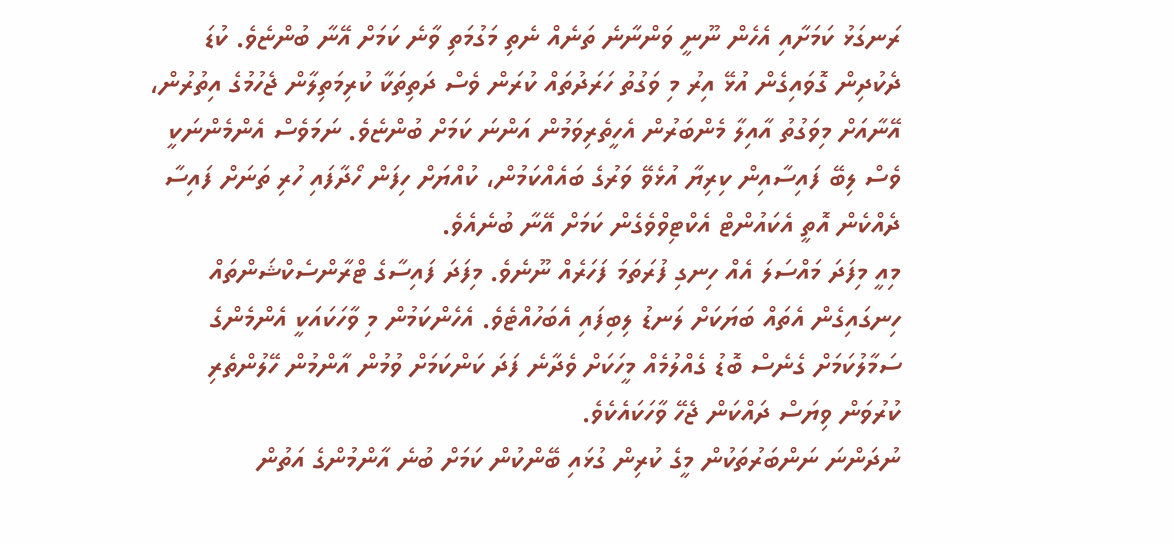ރަނގަޅު ކަމަށާއި އެހެން ނޫނީ ވަންނާނެ ތަނެއް ނެތި މަގުމަތި ވާނެ ކަމަށް އޭނާ ބުންޏެވެ. ކުޑަ ދެކުދިން ގޮވައިގެން އުޅޭ އިރު މި ވަގުތު ހަރަދުތައް ކުރަން ވެސް ދަތިތަކާ ކުރިމަތިލާން ޖެހުމުގެ އިތުރުން، އޭނާއަށް މިވަގުތު އާއިލާ މެންބަރުން އެހީތެރިވަމުން އަންނަ ކަމަށް ބުންޏެވެ. ނަމަވެސް އެންމެންނަކީ ވެސް ލިބޭ ފައިސާއިން ކިރިޔާ އުޅެވޭ ވަރުގެ ބައެއްކަމުން، ކުއްޔަށް ހިފަން ހޯދާފައި ހުރި ތަނަށް ފައިސާ ދެއްކެން އޮތީ އެކައުންޓް އެކްޓިވްވެގެން ކަމަށް އޭނާ ބުނެއެވެ.
މިއީ މިފަދަ މައްސަލަ އެއް ހިނގި ފުރަތަމަ ފަހަރެއް ނޫނެވެ. މިފަދަ ފައިސާގެ ޓްރާންސެކްޝަންތައް ހިނގައިގެން އެތައް ބަޔަކަށް ލަނޑު ލިބިފައި އެބަހުއްޓެވެ. އެހެންކަމުން މި ވާހަކައަކީ އެންމެންގެ ސަމާލުކަމަށް ގެނެސް ބޮޑު ގެއްލުމެއް މީހަކަށް ވެދާނެ ފަދަ ކަންކަމަށް ވުމުން އާންމުން ހޭލުންތެރި ކުރުވަން ވިޔަސް ދައްކަން ޖެހޭ ވާހަކައެކެވެ.
ނުދަންނަ ނަންބަރުތަކުން މީގެ ކުރިން ގުޅައި ބޭންކުން ކަމަށް ބުނެ އާންމުންގެ އަތުން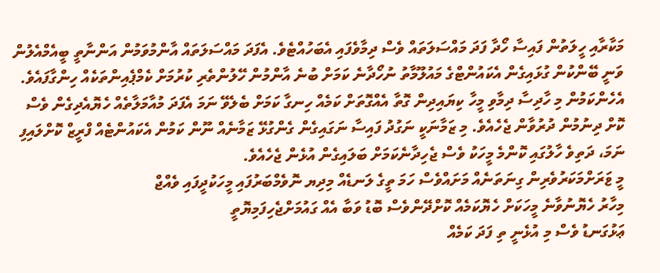މަކާރާއި ހީލަތުން ފައިސާ ހޯދާ ފަދަ މައްސަލަތައް ވެސް ދިމާވެފައި އެބަހުއްޓެވެ. އެފަދަ މައްސަލަތައް އާންމުވަމުން އަންނާތީ ބީއެމްއެލުން ވަނީ ބޭންކުން ގުޅައިގެން އެކައުންޓްގެ މައުލޫމާތު ނުހޯދާނެ ކަމަށް ބުނެ އާންމުން ހޭލުންތެރި ކުރުމަށް ކެމްޕެއިންތަކެއް ހިންގާފައެވެ. އެހެންކަމުން މި ހާދިސާ ދިމާވި މީހާ ކިޔައިދިން ގޮތާ އެއްގޮތަށް ކަމެއް ހިނގާ ކަމަށް ބެލެވޭ ނަމަ އެފަދަ މުއާމަލާތެއް ހެޔޮއެދިގެން ވެސް ކޮށް ދިނުމުން ދުރުވާން ޖެހެއެވެ. މި ޒަމާނަކީ ނަގުދު ފައިސާ ނަގައިގެން ގެންގުޅޭ ޒަމާނެއް ނޫން ކަމުން އެކައުންޓެއް ފްރީޒް ކޮށްލައިފި ނަމަ، ދަތިވެ ހާލުގައި ކޮންމެ މީހަކު ވެސް ޖެހިދާނެކަމަށް ބަލައިގެން އުޅެން ޖެހެއެވެ.
މީ ޱަރަށްމަކަރުވެރިން ގިނަތަނެއް މަށައްވެސް ހަމަ ތީގެ ލަނޑެއް މިދިޔ ނޮވެމްބަރުފައި މީހަކުދީފައި ވެއްޖް
މިހާރު ހެޔޮނުވާނެ މީހަކަށް ހެޔޮކަމެއް ކޮށްދޭންވެސް ބޮޑު ވަބާ އެއް ގައުމަށްޖެހިފަމިޔޮތީ
ޢަޅުގަނޑު ވެސް މި އުޅެނީ ތި ފަދަ ކަމެއް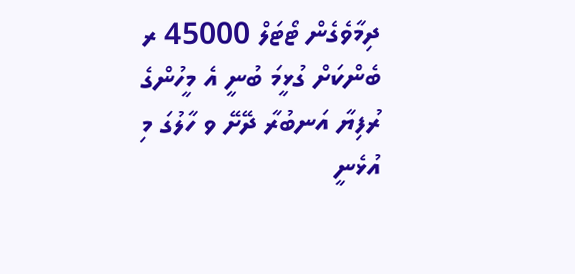ދިމާވެގެން ޓޯޓަލް 45000 ރ ބެންކަށް ގުޅީމަ ބުނީ އެ މީހުންގެ ރުފިޔާ އަނބުރާ ދޭށޭ ވ ހާލުގަ މި އުޅެނީ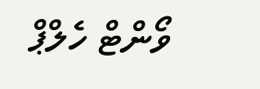ވޯންޓް ހެލްޕް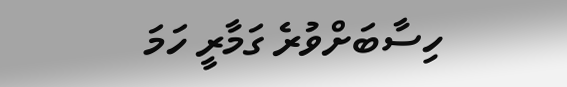ހިސާބަށްވުރެ ގަމާރީ ހަމަ